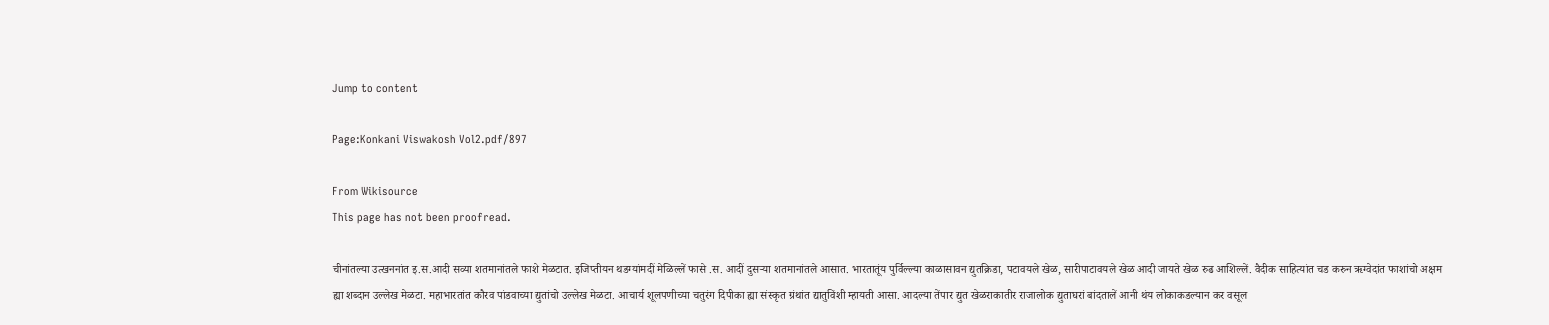Jump to content

Page:Konkani Viswakosh Vol2.pdf/897

From Wikisource
This page has not been proofread.

चीनांतल्या उत्खननांत इ.स.आदी सव्या शतमानांतले फाशे मेळटात. इजिप्तीयन थडग्यांमदीं मेळिल्लें फासे .स. आदीं दुसऱ्या शतमानांतले आसात. भारतातूंय पुर्विल्ल्या काळासावन द्युतक्रिडा, पटावयले खेळ, सारीपाटावयले खेळ आदी जायते खेळ रुढ आशिल्लें. वैदीक साहित्यांत चड करुन ऋग्वेदांत फाशांचो अक्षम ह्या शब्दान उल्लेख मेळटा. महाभारतांत कौरव पांडवाच्या द्युतांचो उल्लेख मेळटा. आचार्य शूलपणीच्या चतुरंग दिपीका ह्या संस्कृत ग्रंथांत द्यातुविंशी म्हायती आसा. आदल्या तेंपार द्युत खेळराकातीर राजालोक द्युताघरां बांदतालें आनी थंय लोकाकडल्यान कर वसूल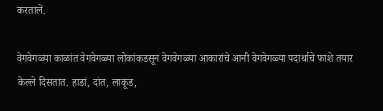करतालें.

वेगवेगळ्या काळांत वेगवेगळ्या लोकांकडसून वेगवेगळ्या आकारांचे आनी वेगवेगळ्या पदार्थाचे फाशे तयार केल्ले दिसतात. हाडां, दांत, लाकूड,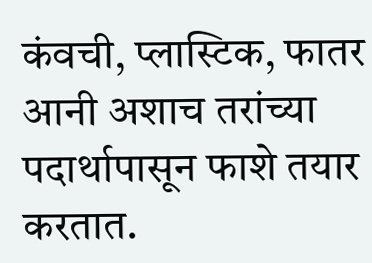कंवची, प्लास्टिक, फातर आनी अशाच तरांच्या पदार्थापासून फाशे तयार करतात.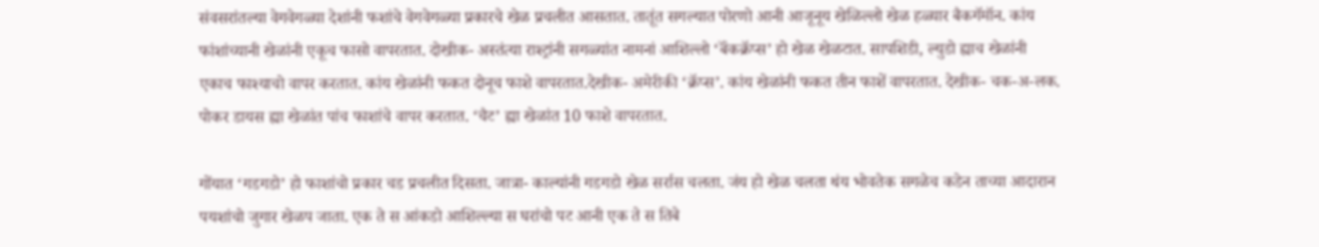संवसरांतल्या वेगवेगळ्या देशांनी फशांचे वेगवेगळ्या प्रकारचे खेळ प्रचलीत आसतात. तातूंत सगल्यात पोरणो आनी आजूनूय खेळिल्लो खेळ हळ्यार बैकगॅमॉन. कांय फांशांच्यानी खेळांनी एकूच फासो वापरतात. दोखीक- अस्तंत्या राश्ट्रांनी सगळ्यांत नामनां आशिल्लो ‘बॅंकक्रॅप्स’ हो खेळ खेळटात. सापशिडी, ल्युडो ह्याच खेळांनी एकाच फाश्याचो वापर करतात. कांय खेळांनी फकत दोनूच फाशे वापरतात.देखीक- अमेरीकी ‘क्रॅप्स’. कांय खेळांनी फकत तीन फाशें वापरतात. देखीक- चक-अ-लक. पोकर डायस ह्या खेळांत पांच फाशांचे वापर करतात. ‘चैट’ ह्या खेळांत 10 फाशे वापरतात.

गोंयात ‘गडगडो’ हो फाशांचो प्रकार चड प्रचलीत दिसता. जात्रा- काल्यांनी गडगडो खेळ सर्रास चलता. जंय हो खेळ चलता थंय भोवतेक सगळेच कडेन ताच्या आदारान पयशांचो जुगार खेळप जाता. एक ते स आंकडो आशिल्ल्या स घरांचो पट आनी एक ते स तिबे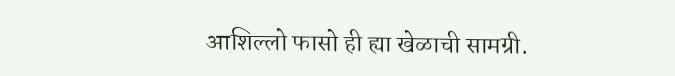आशिल्लो फासो ही ह्या खेळाची सामग्री.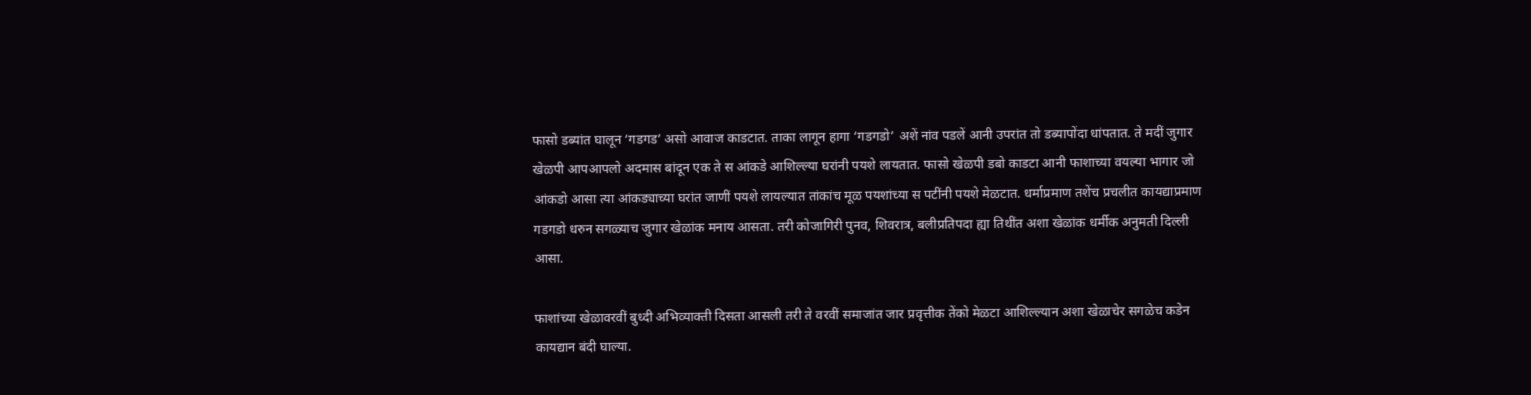फासो डब्यांत घालून ‘गडगड’ असो आवाज काडटात. ताका लागून हागा ‘गडगडो’ अशें नांव पडलें आनी उपरांत तो डब्यापोंदा धांपतात. ते मदीं जुगार खेळपी आपआपलो अदमास बांदून एक ते स आंकडे आशिल्ल्या घरांनी पयशे लायतात. फासो खेळपी डबो काडटा आनी फाशाच्या वयल्या भागार जो आंकडो आसा त्या आंकड्याच्या घरांत जाणीं पयशे लायल्यात तांकांच मूळ पयशांच्या स पटींनी पयशे मेळटात. धर्माप्रमाण तशेंच प्रचलीत कायद्याप्रमाण गडगडो धरुन सगळ्याच जुगार खेळांक मनाय आसता. तरी कोजागिरी पुनव, शिवरात्र, बलीप्रतिपदा ह्या तिथींत अशा खेळांक धर्मीक अनुमती दिल्ली आसा.

फाशांच्या खेळावरवीं बुध्दी अभिव्याक्ती दिसता आसली तरी ते वरवीं समाजांत जार प्रवृत्तीक तेंको मेळटा आशिल्ल्यान अशा खेळाचेर सगळेच कडेन कायद्यान बंदी घाल्या.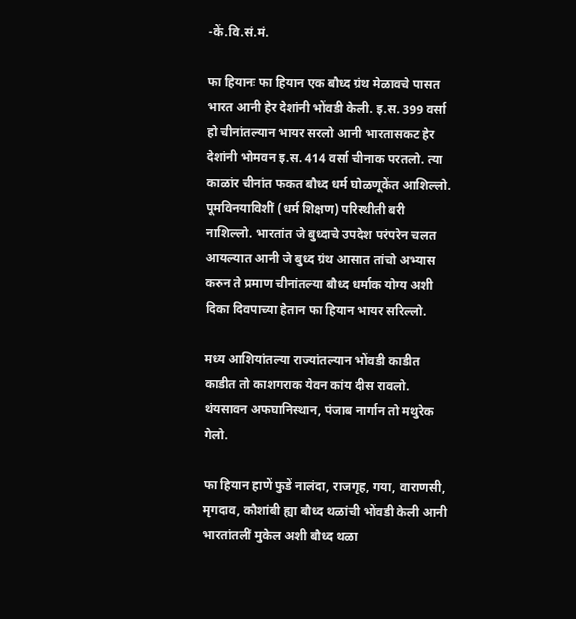-कें.वि.सं.मं.

फा हियानः फा हियान एक बौध्द ग्रंथ मेळावचे पासत भारत आनी हेर देशांनी भोंवडी केली. इ.स. 399 वर्सा हो चीनांतल्यान भायर सरलो आनी भारतासकट हेर देशांनी भोमवन इ.स. 414 वर्सा चीनाक परतलो. त्या काळांर चीनांत फकत बौध्द धर्म घोळणूकेंत आशिल्लो. पूमविनयाविशीं (धर्म शिक्षण) परिस्थीती बरी नाशिल्लो. भारतांत जे बुध्दाचे उपदेश परंपरेन चलत आयल्यात आनी जे बुध्द ग्रंथ आसात तांचो अभ्यास करुन ते प्रमाण चीनांतल्या बौध्द धर्माक योग्य अशी दिका दिवपाच्या हेतान फा हियान भायर सरिल्लो.

मध्य आशियांतल्या राज्यांतल्यान भोंवडी काडीत काडीत तो काशगराक येवन कांय दीस रावलो. थंयसावन अफघानिस्थान, पंजाब नार्गान तो मथुरेक गेलो.

फा हियान हाणें फुडें नालंदा, राजगृह, गया, वाराणसी, मृगदाव, कौशांबी ह्या बौध्द थळांची भोंवडी केली आनी भारतांतलीं मुकेल अशी बौध्द थळा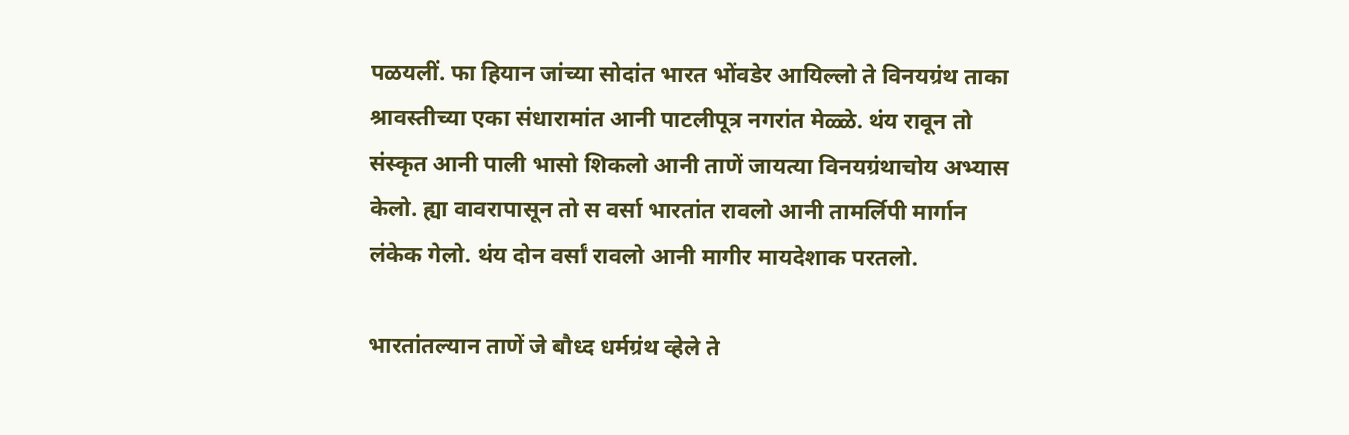पळयलीं. फा हियान जांच्या सोदांत भारत भोंवडेर आयिल्लो ते विनयग्रंथ ताका श्रावस्तीच्या एका संधारामांत आनी पाटलीपूत्र नगरांत मेळ्ळे. थंय रावून तो संस्कृत आनी पाली भासो शिकलो आनी ताणें जायत्या विनयग्रंथाचोय अभ्यास केलो. ह्या वावरापासून तो स वर्सा भारतांत रावलो आनी तामर्लिपी मार्गान लंकेक गेलो. थंय दोन वर्सां रावलो आनी मागीर मायदेशाक परतलो.

भारतांतल्यान ताणें जे बौध्द धर्मग्रंथ व्हेले ते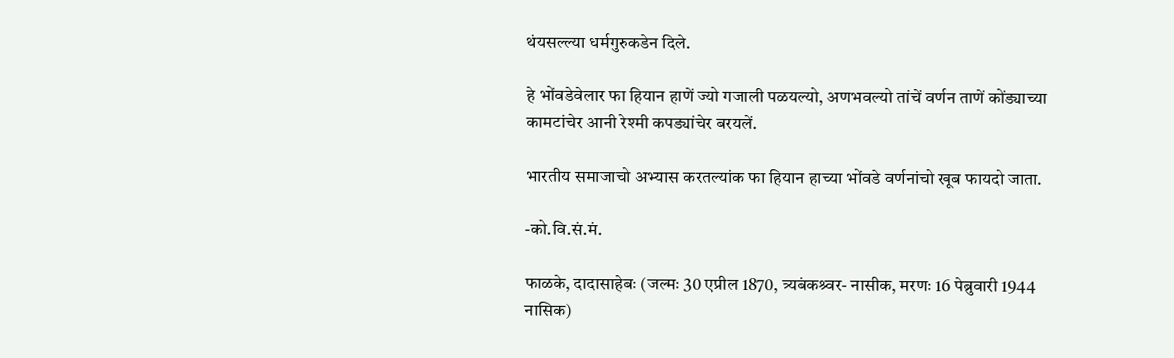थंयसल्ल्या धर्मगुरुकडेन दिले.

हे भोंवडेवेलार फा हियान हाणें ज्यो गजाली पळयल्यो, अणभवल्यो तांचें वर्णन ताणें कोंड्याच्या कामटांचेर आनी रेश्मी कपड्यांचेर बरयलें.

भारतीय समाजाचो अभ्यास करतल्यांक फा हियान हाच्या भोंवडे वर्णनांचो खूब फायदो जाता.

-को.वि.सं.मं.

फाळके, दादासाहेबः (जल्मः 30 एप्रील 1870, त्र्यबंकश्र्वर- नासीक, मरणः 16 पेब्रुवारी 1944 नासिक)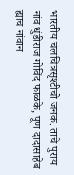भारतीय चलचित्रसृश्टीचो जनक. ताचे पुराय नांव धुंडीराज गोविंद फाळके, पूण दादासाहेब ह्याच नांवान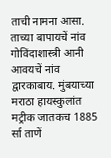ताची नामना आसा. ताच्या बापायचें नांव गोविंदाशास्त्री आनी आवयचें नांव द्वारकाबाय. मुंबयाच्या मराठा हायस्कुलांत मट्रीक जातकच 1885 र्सा ताणें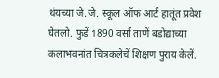थंयच्या जे.जे. स्कूल ऑफ आर्ट हातूंत प्रवेश घेतलो. फुडें 1890 वर्सा ताणें बडोद्याच्या कलाभवनांत चित्रकलेचें शिक्षण पुराय केलें.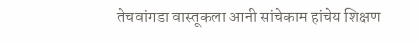तेचवांगडा वास्तूकला आनी सांचेकाम हांचेय शिक्षण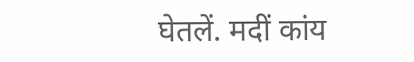घेतलें. मदीं कांय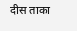दीस ताका